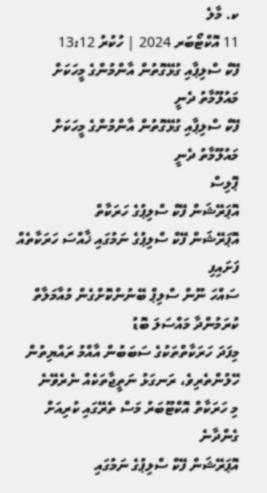ކ. މާލެ
11 އޮކްޓޯބަރ 2024 | ހުކުރު 13:12
ފޭކް ސްލިޕާއި ގުޅޭގޮތުން އާންމުންގެ މީހަކަށް މައުލޫމާތު ދެނީ
ފޭކް ސްލިޕާއި ގުޅޭގޮތުން އާންމުންގެ މީހަކަށް މައުލޫމާތު ދެނީ
ޕޮލިސް
އޮޕަރޭޝަން ފޭކް ސްލިޕުގެ ހަރަކާތް
އޮޕަރޭޝަން ފޭކް ސްލިޕުގެ ނަމުގައި ޚާއްސަ ހަރަކާތެއް ފަށައިފި
ސައްހަ ނޫން ސްލިޕް ބޭނުންކޮށްގެން މުއާމަލާތް ކުރަމުންދާ މައްސަލަ ބޮޑު
މިފަދަ ހަރަކާތްތަކުގެ ސަބަބުން އާއްމު ރައްޔިތުން ހޭލުންތެރިވެ، ރަނގަޅު ނަތީޖާތަކެއް ނެރެވޭނެ
މި ހަރަކާތް އޮކްޓޫބަރު މަސް ތެރޭގައި ކުރިއަށް ގެންދާނެ
އޮޕަރޭޝަން ފޭކް ސްލިޕުގެ ނަމުގައި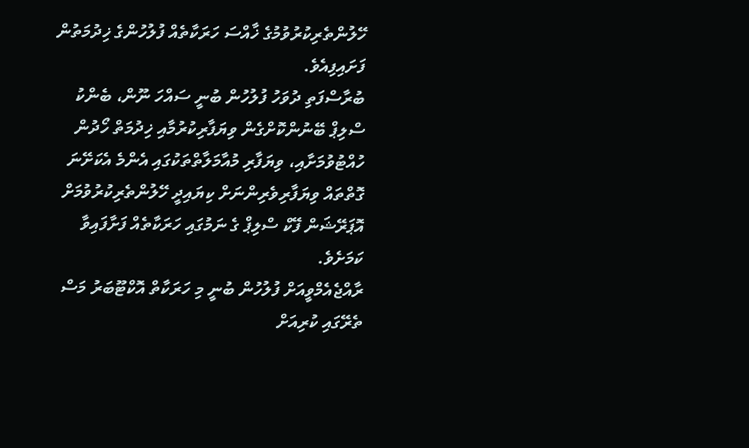ހޭލުންތެރިކުރުވުމުގެ ޚާއްސަ ހަރަކާތެއް ފުލުހުންގެ ޚިދުމަތުން ފަށައިފިއެވެ.
ބުރާސްފަތި ދުވަހު ފުލުހުން ބުނީ ސައްހަ ނޫން، ބެންކު ސްލިޕް ބޭނުންކޮށްގެން ވިޔަފާރިކުރުމާއި ޚިދުމަތް ހޯދުން ހުއްޓުވުމަށާއި، ވިޔަފާރި މުއާމަލާތްތަކުގައި އެންމެ އެކަށޭނަ ގޮތްތައް ވިޔަފާރިވެރިންނަށް ކިޔައިދީ ހޭލުންތެރިކުރުވުމަށް އޮޕަރޭޝަން ފޭކް ސްލިޕް ގެ ނަމުގައި ހަރަކާތެއް ފަށާފައިވާ ކަމަށެވެ.
ރާއްޖެއެމްވީއަށް ފުލުހުން ބުނީ މި ހަރަކާތް އޮކްޓޫބަރު މަސް ތެރޭގައި ކުރިއަށް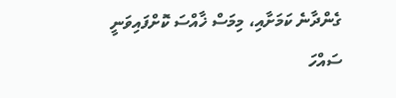ގެންދާނެ ކަމަށާއި، މިމަސް ޚާއްސަ ކޮށްފައިވަނީ ސައްހަ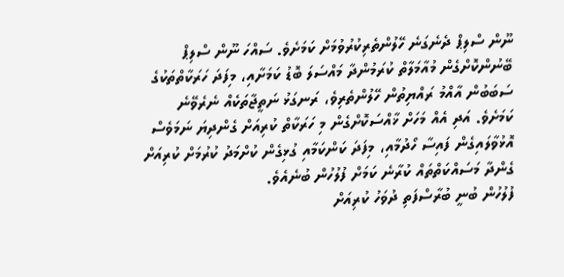ނޫން ސްލިޕް ދެނެގަނެ ހޭލުންތެރިކުރުވުމަށް ކަމަށެވެ. ސައްހަ ނޫން ސްލިޕް ބޭނުންކޮށްގެން މުއާމަލާތް ކުރަމުންދާ މައްސަލަ ބޮޑު ކަމަށާއި، މިފަދަ ހަރަކާތްތަކުގެ ސަބަބުން އާއްމު ރައްޔިތުން ހޭލުންތެރިވެ، ރަނގަޅު ނަތީޖާތަކެއް ނެރެވޭނެ ކަމަށެވެ. އަދި އެއް މަހަށް ޚާއްސަކޮށްގެން މި ހަރަކާތް ކުރިއަށް ގެންދިޔަ ނަމަވެސް އޮޅުވާލައިގެން ފައިސާ ހޯދުމާއި، މިފަދަ ކަންކަމާއި ގުޅިގެން ކުށްމަދު ކުރުމަށް ކުރިއަށް ގެންދާ މަސައްކަތްތައް ކުރާނެ ކަމަށް ފުލުހުން ބުނެއެވެ.
ފުލުހުން ބުނީ ބުރާސްފަތި ދުވަހު ކުރިއަށް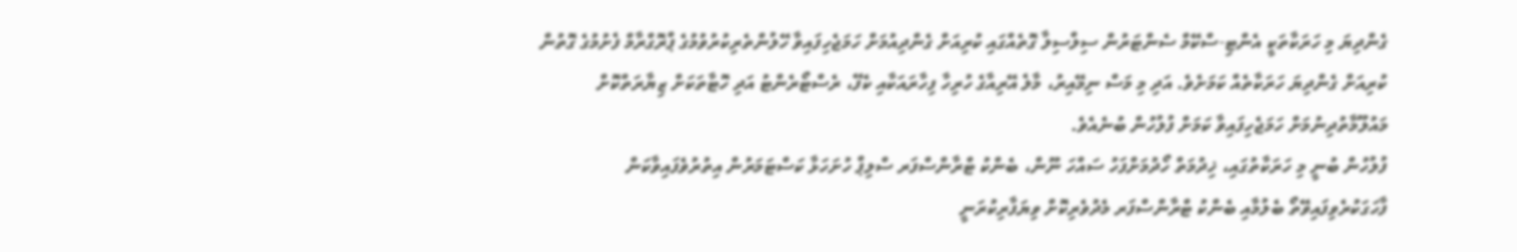ގެންދިޔަ މި ހަރަކާތަކީ އެންޓި-ސްކޭމް ސެންޓަރުން ސިލްސިލާ ގޮތެއްގައި ކުރިއަށް ގެންދިއުމަށް ހަމަޖެހިފައިވާ ހޭލުންތެރިކުރުވުމުގެ ޕްރޮގްރާމް ފެށުމުގެ ގޮތުން ކުރިއަށް ގެންދިޔަ ހަރަކާތެއް ކަމަށެވެ. އަދި މި މަސް ނިމޭއިރު، މާލެ އޭރިއާގެ ހުރިހާ ފިހާރައަކާއި ކެފޭ، ރެސްޓޯރެންޓު އަދި ހޮޓާތަކަށް ޒިޔާރަތްކޮށް މައުލޫމާތުދިނުމަށް ހަމަޖެހިފައިވާ ކަމަށް ފުލުހުން ބުނެއެވެ.
ފުލުހުން ބުނީ މި ހަރަކާތުގައި، ޚިދުމަތް ހޯދުމަށްފަހު ސައްހަ ނޫން، ބެންކު ޓްރާންސްފަރ ސްލިޕް ހުށަހަޅާ ކަސްޓަމަރުން އިތުރުވެފައިވާކަން ފާހަގަކުރެވިފައިވޭތޯ ބެލުމާއި ބެންކު ޓްރާންސްފަރ މެދުވެރިކޮށް ވިޔަފާރިކުރަނީ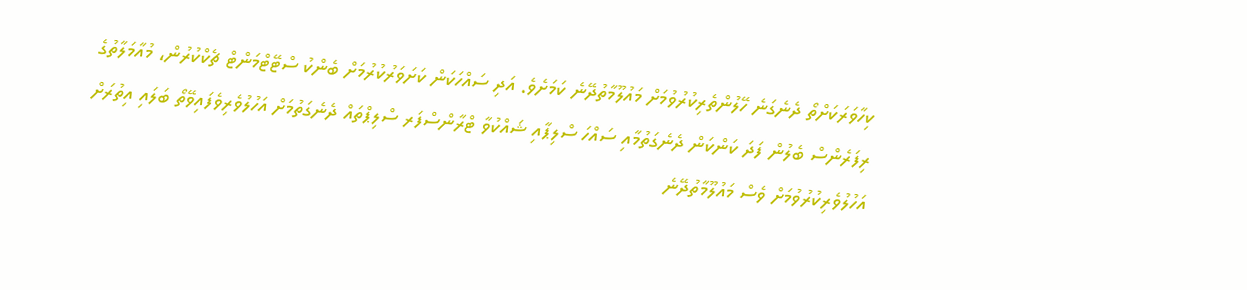ކިހާވަރަކަށްތޯ ދެނެގަނެ ހޭލުންތެރިކުރުވުމަށް މައުލޫމާތުދޭނެ ކަމަށެވެ. އަދި ސައްހަކަން ކަށަވަރުކުރުމަށް ބެންކު ސްޓޭޓްމަންޓް ޗެކްކުރުން، މުއާމަލާތުގެ ރިފަރެންސް ބެލުން ފަދަ ކަންކަން ދެނެގަތުމާއި ސައްހަ ސްލިޕާއި ޝައްކުވާ ޓްރާންސްފަރ ސްލިޕްތައް ދެނެގަތުމަށް އަހުލުވެރިވެފައިވޭތޯ ބަލައި އިތުރަށް އަހުލުވެރިކުރުވުމަށް ވެސް މައުލޫމާތުދޭނެ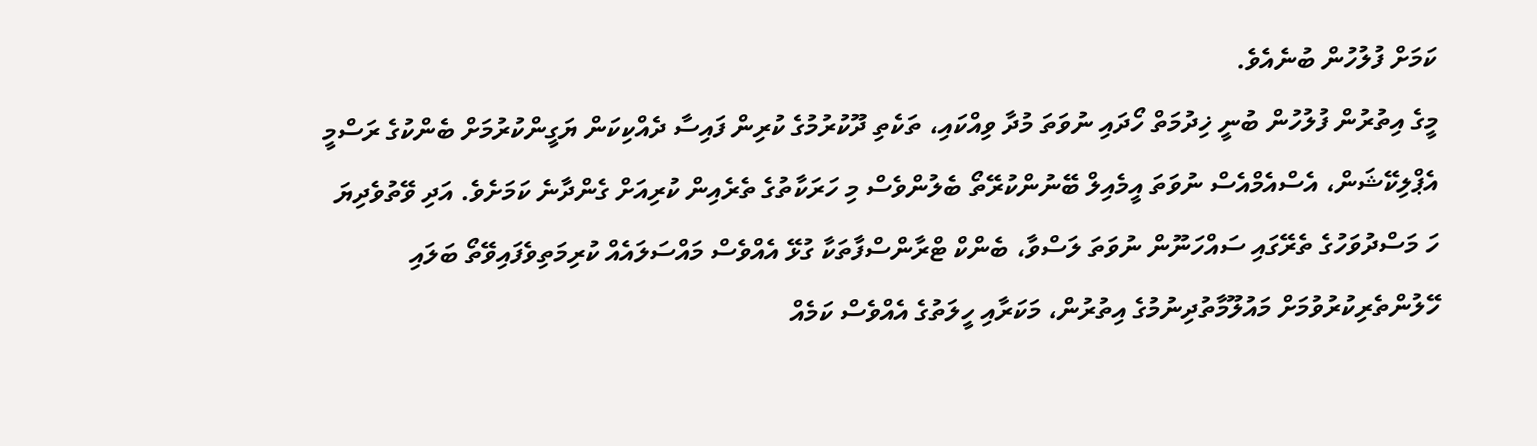ކަމަށް ފުލުހުން ބުނެއެވެ.
މީގެ އިތުރުން ފުލުހުން ބުނީ ޚިދުމަތް ހޯދައި ނުވަތަ މުދާ ވިއްކައި، ތަކެތި ދޫކުރުމުގެ ކުރިން ފައިސާ ދެއްކިކަން ޔަގީންކުރުމަށް ބެންކުގެ ރަސްމީ އެޕްލިކޭޝަން، އެސްއެމްއެސް ނުވަތަ އީމެއިލް ބޭނުންކުރޭތޯ ބެލުންވެސް މި ހަރަކާތުގެ ތެރެއިން ކުރިއަށް ގެންދާނެ ކަމަށެވެ. އަދި ވޭތުވެދިޔަ ހަ މަސްދުވަހުގެ ތެރޭގައި ސައްހަނޫން ނުވަތަ ލަސްވާ، ބެންކް ޓްރާންސްފާތަކާ ގުޅޭ އެއްވެސް މައްސަލައެއް ކުރިމަތިވެފައިވޭތޯ ބަލައި ހޭލުންތެރިކުރުވުމަށް މައުލޫމާތުދިނުމުގެ އިތުރުން، މަކަރާއި ހީލަތުގެ އެއްވެސް ކަމެއް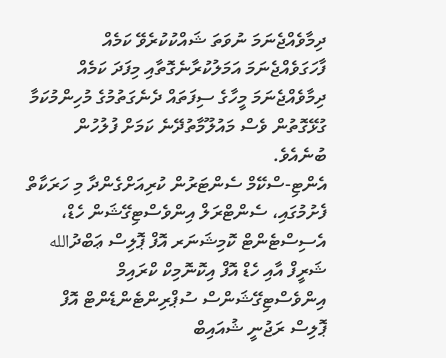ދިމާވެއްޖެނަމަ ނުވަތަ ޝައްކުކުރެވޭ ކަމެއް ފާހަގަވެއްޖެނަމަ އަމަލުކުރާނެގޮތާއި މިފަދަ ކަމެއް ދިމާވެއްޖެނަމަ މީހާގެ ސިފަތައް ދެނެގަތުމުގެ މުހިންމުކަމާ ގުޅޭގޮތުން ވެސް މައުލޫމާތުދޭނެ ކަމަށް ފުލުހުން ބުނެއެވެ.
އެންޓި-ސްކޭމް ސެންޓަރުން ކުރިއަށްގެންދާ މި ހަރަކާތް ފެށުމުގައި، ސެންޓްރަލް އިންވެސްޓިގޭޝަން ހެޑް، އެސިސްޓެންޓް ކޮމިޝަނަރ އޮފް ޕޮލިސް ޢަބްދުالله ޝަރީފް އާއި ހެޑް އޮފް އިކޮނޮމިކް ކްރައިމް އިންވެސްޓިގޭޝަންސް ސުޕްރިންޓެންޑެންޓް އޮފް ޕޮލިސް ރަޖުނީ ޝުއައިބް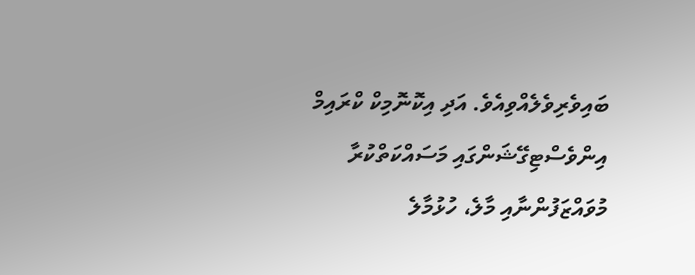ބައިވެރިވެލެއްވިއެވެ. އަދި އިކޮނޮމިކް ކްރައިމް އިންވެސްޓިގޭޝަންގައި މަސައްކަތްކުރާ މުވައްޒަފުންނާއި މާލެ، ހުޅުމާލެ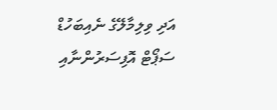އަދި ވިލިމާލޭގެ ނެއިބަހުޑް ސަޕޯޓް އޮފިސަރުންނާއި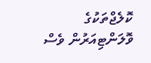ކޮލެޖްތަކުގެ ވޮލަންޓިއަރުން ވެސް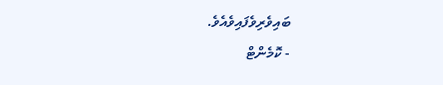ބައިވެރިވެފައިވެއެވެ.
- ކޮމެންޓް